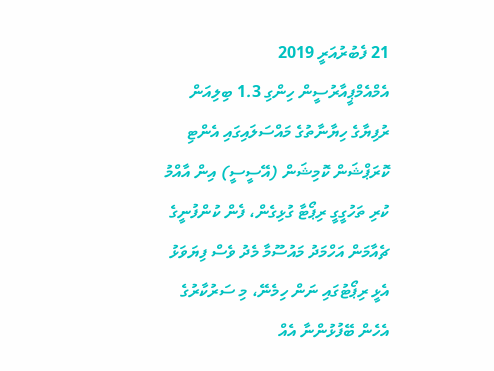21 ފެބުރުއަރީ 2019
އެމްއެމްޕީއާރުސީން ހިންގި 1.3 ބިލިއަން ރުފިޔާގެ ހިޔާނާތުގެ މައްސަލައިގައި އެންޓި ކޮރަޕްޝަން ކޮމިޝަން (އޭސީސީ) އިން އާއްމު ކުރި ތަހުގީގީ ރިޕޯޓާ ގުޅިގެން، ފެން ކުންފުނީގެ ޗެއާމަން އަހްމަދު މައުސޫމާ މެދު ވެސް ފިޔަވަޅު އެޅީ ރިޕޯޓުގައި ނަން ހިމެނޭ، މި ސަރުކާރުގެ އެހެން ބޭފުޅުންނާ އެއް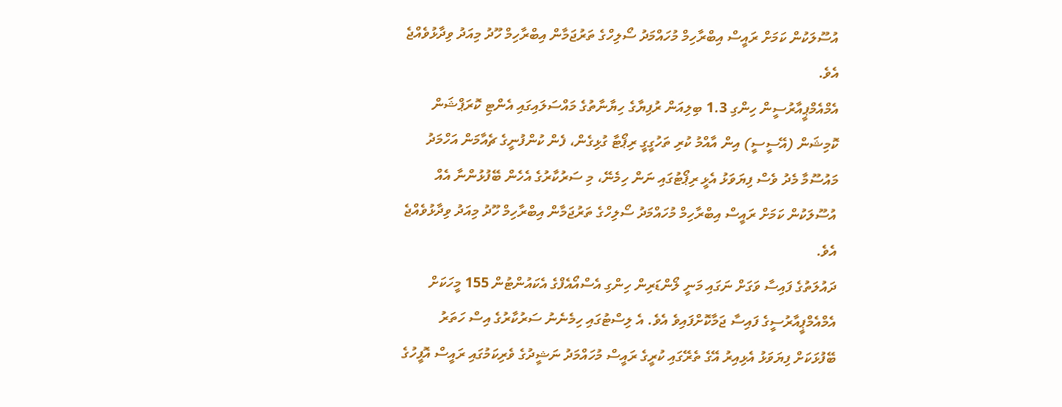އުސޫލަކުން ކަމަށް ރައީސް އިބްރާހިމް މުހައްމަދު ސޯލިހްގެ ތަރުޖަމާން އިބްރާހިމް ހޫދު މިއަދު ވިދާޅުވެއްޖެ އެވެ.
އެމްއެމްޕީއާރުސީން ހިންގި 1.3 ބިލިއަން ރުފިޔާގެ ހިޔާނާތުގެ މައްސަލައިގައި އެންޓި ކޮރަޕްޝަން ކޮމިޝަން (އޭސީސީ) އިން އާއްމު ކުރި ތަހުގީގީ ރިޕޯޓާ ގުޅިގެން، ފެން ކުންފުނީގެ ޗެއާމަން އަހްމަދު މައުސޫމާ މެދު ވެސް ފިޔަވަޅު އެޅީ ރިޕޯޓުގައި ނަން ހިމެނޭ، މި ސަރުކާރުގެ އެހެން ބޭފުޅުންނާ އެއް އުސޫލަކުން ކަމަށް ރައީސް އިބްރާހިމް މުހައްމަދު ސޯލިހްގެ ތަރުޖަމާން އިބްރާހިމް ހޫދު މިއަދު ވިދާޅުވެއްޖެ އެވެ.
ދައުލަތުގެ ފައިސާ ވަގަށް ނަގައި މަނީ ލޯންޑަރިން ހިންގި އެސްއޯއެފްގެ އެކައުންޓުން 155 މީހަކަށް އެމްއެމްޕީއާރުސީގެ ފައިސާ ޖަމާކޮށްފައިވެ އެވެ. އެ ލިސްޓުގައި ހިމެނެނު ސަރުކާރުގެ އިސް ހަތަރު ބޭފުޅަކަށް ފިޔަވަޅު އެޅިއިރު އޭގެ ތެރޭގައި ކުރީގެ ރައީސް މުހައްމަދު ނަޝީދުގެ ވެރިކަމުގައި ރައީސް އޮފީހުގެ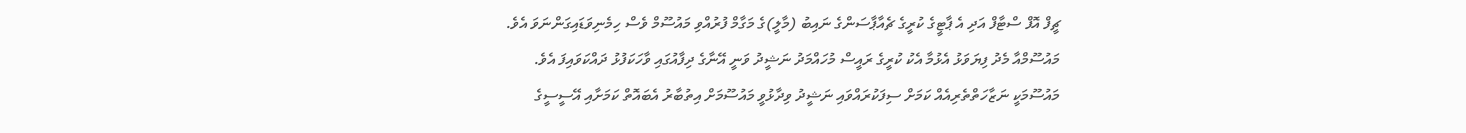ޗީފް އޮފް ސްޓާފް އަދި އެ ޕާޓީގެ ކުރީގެ ޗެއާޕާސަންގެ ނައިބު (މާލީ)ގެ މަގާމް ފުރުއްވި މައުސޫމް ވެސް ހިމެނިވަޑައިގަންނަވަ އެވެ.
މައުސޫމްއާ މެދު ފިޔަވަޅު އެޅުމާ އެކު ކުރީގެ ރައީސް މުހައްމަދު ނަޝީދު ވަނީ އޭނާގެ ދިފާއުގައި ވާހަކަފުޅު ދައްކަވައިފަ އެވެ.
މައުސޫމަކީ ނަޒާހަތްތެރިއެއް ކަމަށް ސިފަކުރައްވައި ނަޝީދު ވިދާޅުވީ މައުސޫމަށް އިތުބާރު އެބައޮތް ކަމަށާއި އޭސީސީގެ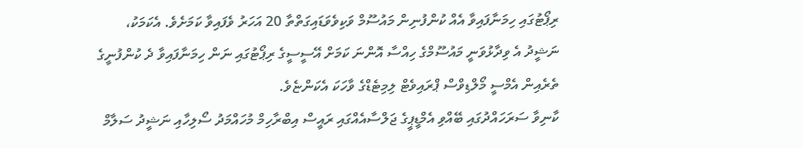ރިޕޯޓުގައި ހިމަނާފައިވާ އެއް ކުންފުނިން މައުސޫމް ވަކިވެވަޑައިގަތްތާ 20 އަހަރު ވެފައިވާ ކަމަށެވެ. އެކަމަކު، ނަޝީދު އެ ވިދާޅުވަނީ މައުސޫމްގެ ހިއްސާ އޮންނަ ކަމަށް އޭސީސީގެ ރިޕޯޓުގައި ނަން ހިމަނާފައިވާ ދެ ކުންފުނީގެ ތެރެއިން އެމްސީ މޯލްޑިވްސް ޕްރައިވެޓް ލިމިޓެޑްގެ ވާހަކަ އެކަންޏެވެ.
ކާނިވާ ސަރަހައްދުގައި ބޭއްވި އެމްޑީޕީގެ ޖަލްސާއެއްގައި ރައީސް އިބްރާހިމް މުހައްމަދު ސޯލިހާއި ނަޝީދު ސަލާމް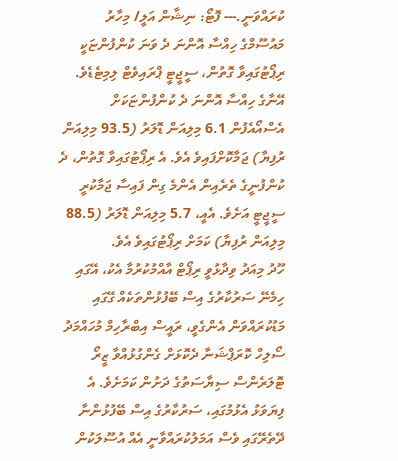ކުރައްވަނީ.--- ފޮޓޯ: ނިޝާން އަލީ/ މިހާރު
މައުސޫމްގެ ހިއްސާ އޮންނަ ދެ ވަނަ ކުންފުންޏަކީ ރިޕޯޓުގައިވާ ގޮތުން، ސީޖީޓީ ޕްރައިވެޓް ލިމިޓެޑެވެ. އޭނާގެ ހިއްސާ އޮންނަ ދެ ކުންފުންޏަކަށް އެސްއޯއެފުން 6.1 މިލިއަން ޑޮލަރު (93.5 މިލިއަން ރުފިޔާ) ޖަމާކޮށްފައިވެ އެވެ. އެ ރިޕޯޓުގައިވާ ގޮތުން، ދެ ކުންފުނީގެ ތެރެއިން އެންމެ ގިން ފައިސާ ޖަމާކުރީ ސީޖީޓީ އަށެވެ. އެއީ، 5.7 މިލިއަން ޑޮލަރު (88.5 މިލިއަން ރުފިޔާ) ކަމަށް ރިޕޯޓުގައިވެ އެވެ.
ހޫދު މިއަދު ވިދާޅުވީ ރިޕޯޓް އާއްމުކުރުމާ އެކު، އޭގައި ހިމެނޭ ސަރުކާރުގެ އިސް ބޭފުޅުންތަކެއް ގޭގައި މަޑުކުރައްވަން އެންގެވީ، ރައީސް އިބްރާހިމް މުހައްމަދު ސޯލިހް ކޮރަޕްޝަނާ ދެކޮޅަށް ގެންގުޅުއްވާ ޒީރޯ ޓޮލަރެންސް ސިޔާސަތުގެ ދަށުން ކަމަށެވެ. އެ ފިޔަވަޅު އެޅުމުގައި، ސަރުކާރުގެ އިސް ބޭފުޅުންނާ ދޭތެރޭގައި ވެސް އަމަލުކުރައްވާނީ އެއް އުސޫލަކުން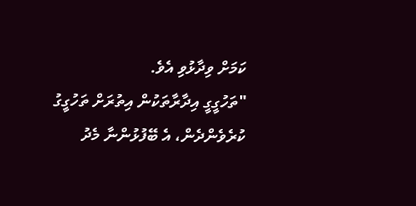ކަމަށް ވިދާޅުވި އެވެ.
"ތަހުގީގީ އިދާރާތަކުން އިތުރަށް ތަހުގީގު ކުރެވެންދެން، އެ ބޭފުޅުންނާ މެދު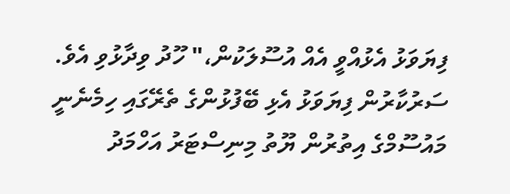ފިޔަވަޅު އެޅުއްވީ އެއް އުސޫލަކުން،" ހޫދު ވިދާޅުވި އެވެ.
ސަރުކާރުން ފިޔަވަޅު އެޅި ބޭފުޅުންގެ ތެރޭގައި ހިމެނެނީ މައުސޫމްގެ އިތުރުން ޔޫތު މިނިސްޓަރު އަހްމަދު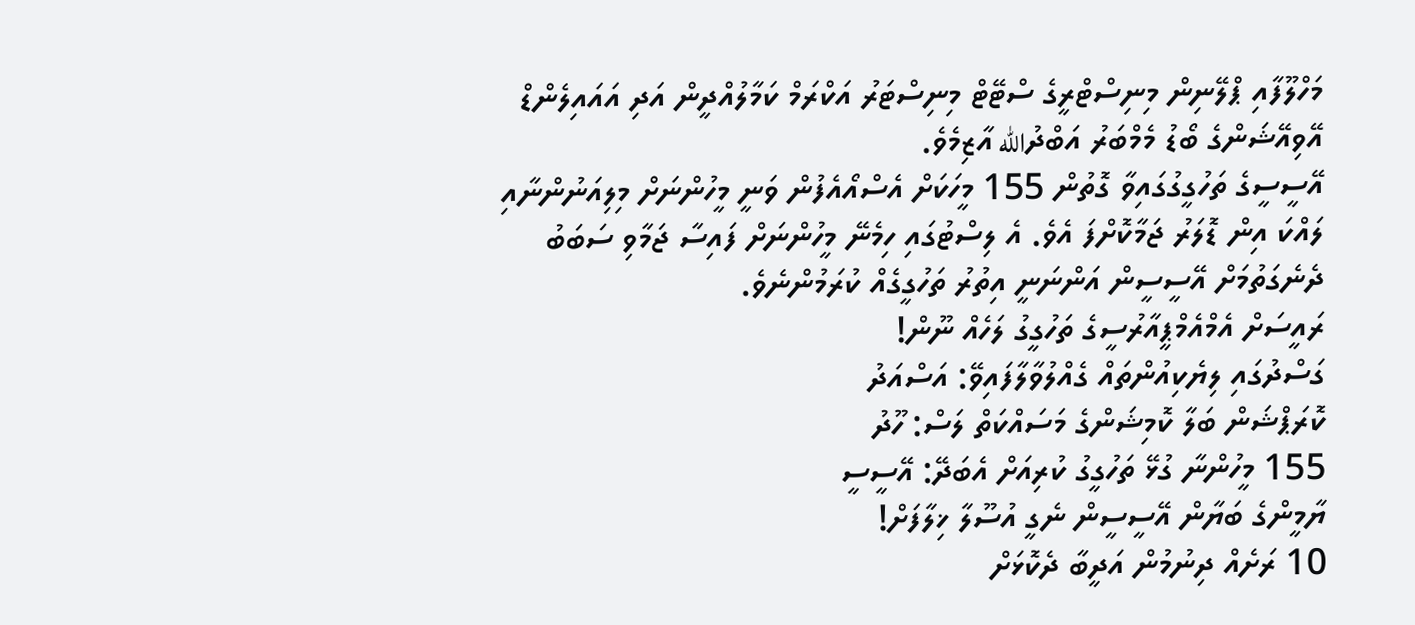މަހްލޫފާއި ޕްލޭނިން މިނިސްޓްރީގެ ސްޓޭޓް މިނިސްޓަރު އަކްރަމް ކަމާލުއްދީން އަދި އައައިލެންޑް އޭވިއޭޝަންގެ ބޯޑު މެމްބަރު އަބްދުالله އާޒިމެވެ.
އޭސީސީގެ ތަހުގީގުގައިވާ ގޮތުން 155 މީހަކަށް އެސްއޯއެފުން ވަނީ މީހުންނަށް މިލިއަނުންނާއި ލައްކަ އިން ޑޮލަރު ޖަމާކޮށްފަ އެވެ. އެ ލިސްޓުގައި ހިމެނޭ މީހުންނަށް ފައިސާ ޖަމާވި ސަބަބު ދެނެގަތުމަށް އޭސީސީން އަންނަނީ އިތުރު ތަހުގީގެއް ކުރަމުންނެވެ.
ރައީސަށް އެމްއެމްޕީއާރުސީގެ ތަހުގީގު ލަހެއް ނޫން!
ގަސްދުގައި ލިޔެކިއުންތައް ގެއްލުވާލާފައިވޭ: އަސްއަދު
ކޮރަޕްޝަން ބަލާ ކޮމިޝަންގެ މަސައްކަތް ލަސް: ހޫދު
155 މީހުންނާ ގުޅޭ ތަހުގީގު ކުރިއަށް އެބަދޭ: އޭސީސީ
ޔާމީންގެ ބަޔާން އޭސީސީން ނެގީ އުސޫލާ ޚިލާފަށް!
10 ރަށެއް ދިނުމުން އަދީބާ ދެކޮޅަށް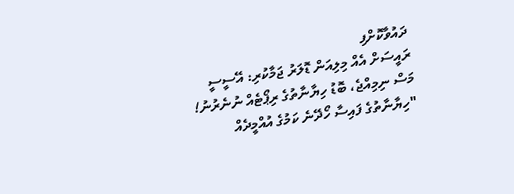ދައުވާކޮށްފި
ރައީސަށް އެއް މިލިއަން ޑޮލަރު ޖަމާކުރި: އޭސީސީ
މަސް ނިމިއްޖެ، ބޮޑު ހިޔާނާތުގެ ރިޕޯޓެއް ނުނެރުނު!
"ހިޔާނާތުގެ ފައިސާ ހޯދޭނެ ކަމުގެ އުއްމީދެއް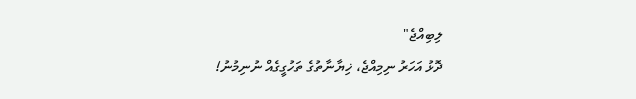ލިބިއްޖެ"
ދޮޅު އަހަރު ނިމިއްޖެ، ޚިޔާނާތުގެ ތަހުގީގެއް ނުނިމުނު!